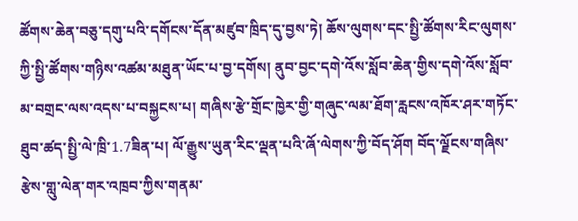ཚོགས་ཆེན་བཅུ་དགུ་པའི་དགོངས་དོན་མཛུབ་ཁྲིད་དུ་བྱས་ཏེ། ཆོས་ལུགས་དང་སྤྱི་ཚོགས་རིང་ལུགས་ཀྱི་སྤྱི་ཚོགས་གཉིས་འཚམ་མཐུན་ཡོང་པ་བྱ་དགོས། ནུབ་བྱང་དགེ་འོས་སློབ་ཆེན་གྱིས་དགེ་འོས་སློབ་མ་བགྲང་ལས་འདས་པ་བསྐྱངས་པ། གཞིས་རྩེ་གྲོང་ཁྱེར་གྱི་གཞུང་ལམ་ཐོག་རླངས་འཁོར་ཤར་གཏོང་ཐུབ་ཚད་སྤྱི་ལེ་ཁྲི་1.7ཟིན་པ། ལོ་རྒྱུས་ཡུན་རིང་ལྡན་པའི་ཞོ་ལེགས་ཀྱི་བོད་ཤོག བོད་ལྗོངས་གཞིས་རྩེས་གླུ་ལེན་གར་འཁྲབ་ཀྱིས་གནམ་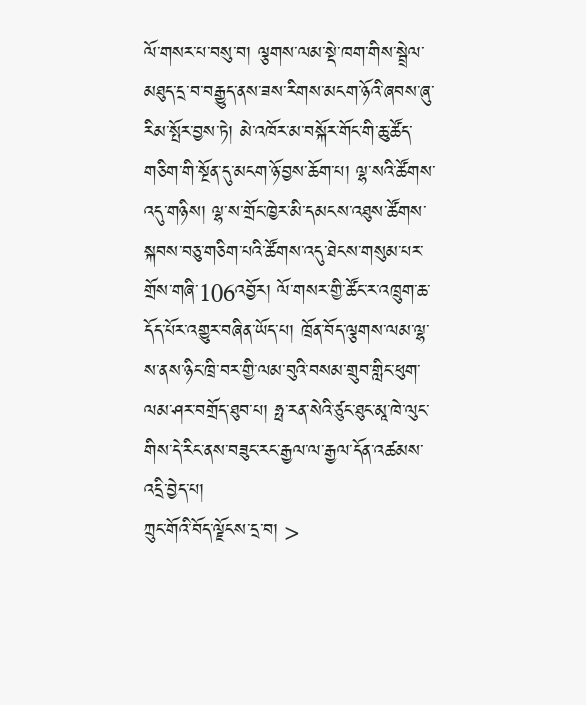ལོ་གསར་པ་བསུ་བ། ལྕགས་ལམ་སྡེ་ཁག་གིས་སྦྲེལ་མཐུད་དྲ་བ་བརྒྱུད་ནས་ཟས་རིགས་མངག་ཉོའི་ཞབས་ཞུ་རིམ་སྤོར་བྱས་ཏེ། མེ་འཁོར་མ་བསྐོར་གོང་གི་ཆུ་ཚོད་གཅིག་གི་སྔོན་དུ་མངག་ཉོ་བྱས་ཆོག་པ། ལྷ་སའི་ཚོགས་འདུ་གཉིས། ལྷ་ས་གྲོང་ཁྱེར་མི་དམངས་འཐུས་ཚོགས་སྐབས་བཅུ་གཅིག་པའི་ཚོགས་འདུ་ཐེངས་གསུམ་པར་གྲོས་གཞི་106འབྱོར། ལོ་གསར་གྱི་ཚོང་ར་འཁྲུག་ཆ་དོད་པོར་འགྱུར་བཞིན་ཡོད་པ། ཁྲོན་བོད་ལྕགས་ལམ་ལྷ་ས་ནས་ཉིང་ཁྲི་བར་གྱི་ལམ་བུའི་བསམ་གྲུབ་གླིང་ཕུག་ལམ་ཤར་བགྲོད་ཐུབ་པ། ཧྥ་རན་སེའི་ཙུང་ཐུང་མཱ་ཁེ་ལུང་གིས་དེ་རིང་ནས་བཟུང་རང་རྒྱལ་ལ་རྒྱལ་དོན་འཚམས་འདྲི་བྱེད་པ།
ཀྲུང་གོའི་བོད་ལྗོངས་དྲ་བ། >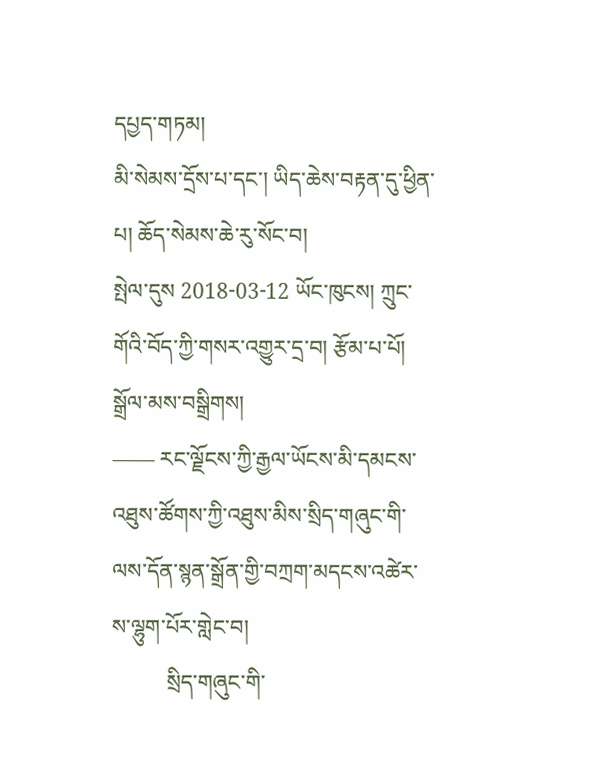དཔྱད་གཏམ།
མི་སེམས་དྲོས་པ་དང་། ཡིད་ཆེས་བརྟན་དུ་ཕྱིན་པ། ཆོད་སེམས་ཆེ་རུ་སོང་བ།
སྤེལ་དུས 2018-03-12 ཡོང་ཁུངས། ཀྲུང་གོའི་བོད་ཀྱི་གསར་འགྱུར་དྲ་བ། རྩོམ་པ་པོ། སྒྲོལ་མས་བསྒྲིགས།
—— རང་ལྗོངས་ཀྱི་རྒྱལ་ཡོངས་མི་དམངས་འཐུས་ཚོགས་ཀྱི་འཐུས་མིས་སྲིད་གཞུང་གི་ལས་དོན་སྙན་སྒྲོན་གྱི་བཀྲག་མདངས་འཚེར་ས་ལྷུག་པོར་གླེང་བ།
          སྲིད་གཞུང་གི་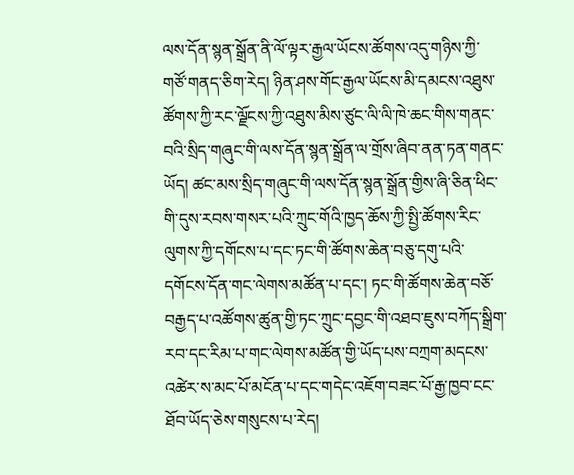ལས་དོན་སྙན་སྒྲོན་ནི་ལོ་ལྟར་རྒྱལ་ཡོངས་ཚོགས་འདུ་གཉིས་ཀྱི་གཙོ་གནད་ཅིག་རེད། ཉིན་ཤས་གོང་རྒྱལ་ཡོངས་མི་དམངས་འཐུས་ཚོགས་ཀྱི་རང་ལྗོངས་ཀྱི་འཐུས་མིས་ཙུང་ལི་ལི་ཁེ་ཆང་གིས་གནང་བའི་སྲིད་གཞུང་གི་ལས་དོན་སྙན་སྒྲོན་ལ་གྲོས་ཞིབ་ནན་ཏན་གནང་ཡོད། ཚང་མས་སྲིད་གཞུང་གི་ལས་དོན་སྙན་སྒྲོན་གྱིས་ཞི་ཅིན་ཕིང་གི་དུས་རབས་གསར་པའི་ཀྲུང་གོའི་ཁྱད་ཆོས་ཀྱི་སྤྱི་ཚོགས་རིང་ལུགས་ཀྱི་དགོངས་པ་དང་ཏང་གི་ཚོགས་ཆེན་བཅུ་དགུ་པའི་དགོངས་དོན་གང་ལེགས་མཚོན་པ་དང་། ཏང་གི་ཚོགས་ཆེན་བཅོ་བརྒྱད་པ་འཚོགས་ཚུན་གྱི་ཏང་ཀྲུང་དབྱང་གི་འཐབ་ཇུས་བཀོད་སྒྲིག་རབ་དང་རིམ་པ་གང་ལེགས་མཚོན་གྱི་ཡོད་པས་བཀྲག་མདངས་འཚེར་ས་མང་པོ་མངོན་པ་དང་གདེང་འཇོག་བཟང་པོ་རྒྱ་ཁྱབ་ངང་ཐོབ་ཡོད་ཅེས་གསུངས་པ་རེད།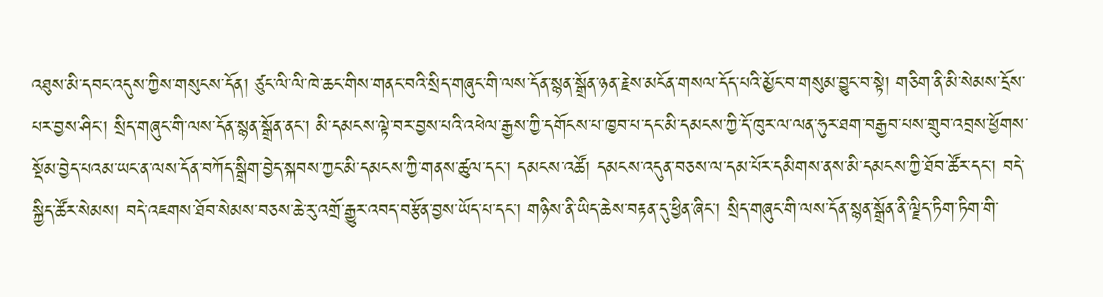འཐུས་མི་དབང་འདུས་ཀྱིས་གསུངས་དོན། ཙུང་ལི་ལི་ཁེ་ཆང་གིས་གནང་བའི་སྲིད་གཞུང་གི་ལས་དོན་སྙན་སྒྲོན་ཉན་རྗེས་མངོན་གསལ་དོད་པའི་མྱོང་བ་གསུམ་བྱུང་བ་སྟེ། གཅིག་ནི་མི་སེམས་དྲོས་པར་བྱས་ཤིང་། སྲིད་གཞུང་གི་ལས་དོན་སྙན་སྒྲོན་ནང་། མི་དམངས་ལྟེ་བར་བྱས་པའི་འཕེལ་རྒྱས་ཀྱི་དགོངས་པ་ཁྱབ་པ་དང་མི་དམངས་ཀྱི་དོ་ཁུར་ལ་ལན་ཧུར་ཐག་བརྒྱབ་པས་གྲུབ་འབྲས་ཕྱོགས་སྡོམ་བྱེད་པའམ་ཡང་ན་ལས་དོན་བཀོད་སྒྲིག་བྱེད་སྐབས་ཀྱང་མི་དམངས་ཀྱི་གནས་ཚུལ་དང་། དམངས་འཚོ། དམངས་འདུན་བཅས་ལ་དམ་པོར་དམིགས་ནས་མི་དམངས་ཀྱི་ཐོབ་ཚོར་དང་། བདེ་སྐྱིད་ཚོར་སེམས། བདེ་འཇགས་ཐོབ་སེམས་བཅས་ཆེ་རུ་འགྲོ་རྒྱུར་འབད་བརྩོན་བྱས་ཡོད་པ་དང་། གཉིས་ནི་ཡིད་ཆེས་བརྟན་དུ་ཕྱིན་ཞིང་། སྲིད་གཞུང་གི་ལས་དོན་སྙན་སྒྲོན་ནི་ལྗིད་ཏིག་ཏིག་གི་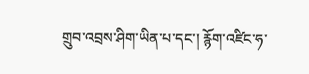གྲུབ་འབྲས་ཤིག་ཡིན་པ་དང་། རྙོག་འཛིང་ཧ་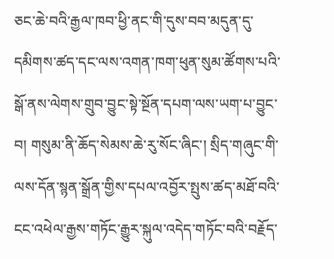ཅང་ཆེ་བའི་རྒྱལ་ཁབ་ཕྱི་ནང་གི་དུས་བབ་མདུན་དུ་དམིགས་ཚད་དང་ལས་འགན་ཁག་ཕུན་སུམ་ཚོགས་པའི་སྒོ་ནས་ལེགས་གྲུབ་བྱུང་སྟེ་སྔོན་དཔག་ལས་ཡག་པ་བྱུང་བ། གསུམ་ནི་ཆོད་སེམས་ཆེ་རུ་སོང་ཞིང་། སྲིད་གཞུང་གི་ལས་དོན་སྙན་སྒྲོན་གྱིས་དཔལ་འབྱོར་སྤུས་ཚད་མཐོ་བའི་ངང་འཕེལ་རྒྱས་གཏོང་རྒྱུར་སྐུལ་འདེད་གཏོང་བའི་བརྗོད་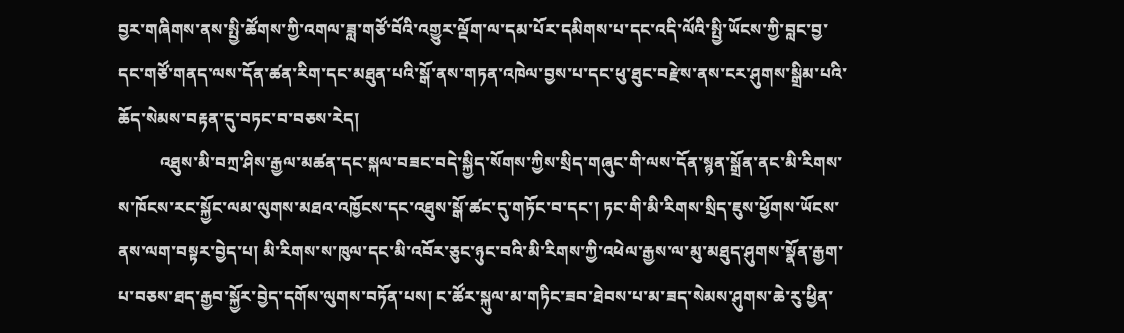བྱར་གཞིགས་ནས་སྤྱི་ཚོགས་ཀྱི་འགལ་ཟླ་གཙོ་བོའི་འགྱུར་ལྡོག་ལ་དམ་པོར་དམིགས་པ་དང་འདི་ལོའི་སྤྱི་ཡོངས་ཀྱི་བླང་བྱ་དང་གཙོ་གནད་ལས་དོན་ཚན་རིག་དང་མཐུན་པའི་སྒོ་ནས་གཏན་འཁེལ་བྱས་པ་དང་ཕུ་ཐུང་བརྫེས་ནས་ངར་ཤུགས་སྒྲིམ་པའི་ཆོད་སེམས་བརྟན་དུ་བཏང་བ་བཅས་རེད།
          འཐུས་མི་བཀྲ་ཤིས་རྒྱལ་མཚན་དང་སྐལ་བཟང་བདེ་སྐྱིད་སོགས་ཀྱིས་སྲིད་གཞུང་གི་ལས་དོན་སྙན་སྒྲོན་ནང་མི་རིགས་ས་ཁོངས་རང་སྐྱོང་ལམ་ལུགས་མཐའ་འཁྱོངས་དང་འཐུས་སྒོ་ཚང་དུ་གཏོང་བ་དང་། ཏང་གི་མི་རིགས་སྲིད་ཇུས་ཕྱོགས་ཡོངས་ནས་ལག་བསྟར་བྱེད་པ། མི་རིགས་ས་ཁུལ་དང་མི་འབོར་ཅུང་ཉུང་བའི་མི་རིགས་ཀྱི་འཕེལ་རྒྱས་ལ་མུ་མཐུད་ཤུགས་སྣོན་རྒྱག་པ་བཅས་ཐད་རྒྱབ་སྐྱོར་བྱེད་དགོས་ལུགས་བཏོན་པས། ང་ཚོར་སྐུལ་མ་གཏིང་ཟབ་ཐེབས་པ་མ་ཟད་སེམས་ཤུགས་ཆེ་རུ་ཕྱིན་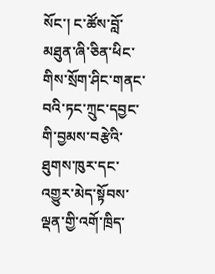སོང་། ང་ཚོས་བློ་མཐུན་ཞི་ཅིན་ཕིང་གིས་སྲོག་ཤིང་གནང་བའི་ཏང་ཀྲུང་དབྱང་གི་བྱམས་བརྩེའི་ཐུགས་ཁུར་དང་འགྱུར་མེད་སྟོབས་ལྡན་གྱི་འགོ་ཁྲིད་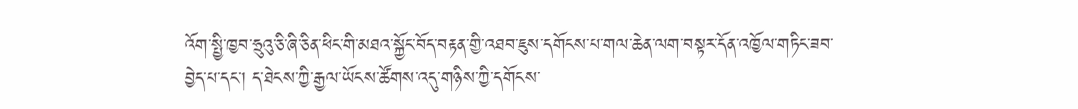འོག་སྤྱི་ཁྱབ་ཧྲུའུ་ཅི་ཞི་ཅིན་ཕིང་གི་མཐའ་སྐྱོང་བོད་བརྟན་གྱི་འཐབ་ཇུས་དགོངས་པ་གལ་ཆེན་ལག་བསྟར་དོན་འཁྱོལ་གཏིང་ཟབ་བྱེད་པ་དང་། ད་ཐེངས་ཀྱི་རྒྱལ་ཡོངས་ཚོགས་འདུ་གཉིས་ཀྱི་དགོངས་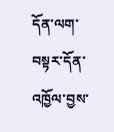དོན་ལག་བསྟར་དོན་འཁྱོལ་བྱས་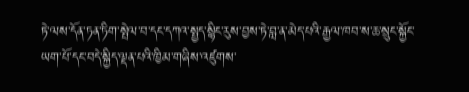ཏེ་ལས་དོན་ཏན་ཏིག་སྤེལ་བ་དང་དཀའ་སྤྱད་སྙིང་རུས་བྱས་ཏེ་བླ་ན་མེད་པའི་རྒྱལ་ཁབ་ས་ཆ་སྲུང་སྐྱོང་ཡག་པོ་དང་བདེ་སྐྱིད་ལྡན་པའི་ཁྱིམ་གཞིས་འཛུགས་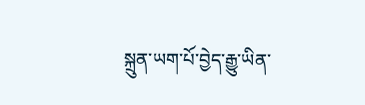སྐྲུན་ཡག་པོ་བྱེད་རྒྱུ་ཡིན་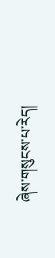ཞེས་གསུངས་པ་རེད།